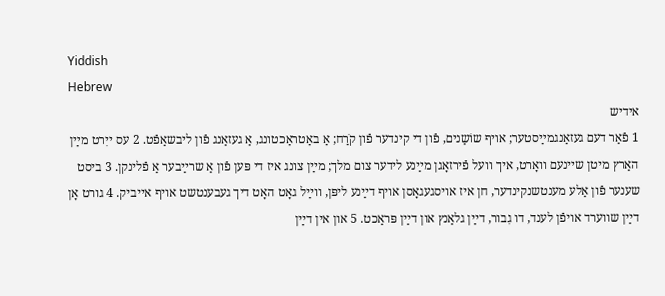Yiddish
Hebrew
אידיש
1 פֿאַר דעם געזאַנגמײַסטער; אױף שוֹשַנים, פֿון די קינדער פֿון קֹרַח; אַ באַטראַכטונג, אַ געזאַנג פֿון ליבשאַפֿט. 2 עס ייִרט מײַן האַרץ מיטן שײנעם װאָרט, איך װעל פֿירזאָגן מײַנע לידער צום מלך; מײַן צונג איז די פּען פֿון אַ שרײַבער אַ פֿלינקן. 3 ביסט שענער פֿון אַלע מענטשנקינדער, חן איז אױסגעגאָסן אױף דײַנע ליפּן, װײַל גאָט האָט דיך געבענטשט אױף אײביק. 4 גורט אָן דײַן שװערד אױפֿן לענד, דו גִבור, דײַן גלאַנץ און דײַן פּראַכט. 5 און אין דײַן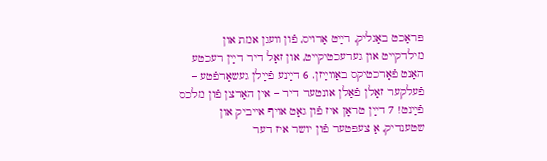פּראַכט באַגליק, רײַט אַרױס, פֿון װעגן אמת און מילדקײט און גערעכטיקײט, און זאָל דיר דײַן רעכטע האַנט פֿאָרכטיקס באַװײַזן. 6 דײַנע פֿײַלן געשאַרפֿטע – פֿעלקער זאָלן פֿאַלן אונטער דיר – אין האַרצן פֿון מלכס פֿײַנט! 7 דײַן טראָן איז פֿון גאָט אױף אײביק און שטענדיק, אַ צעפּטער פֿון יושר איז דער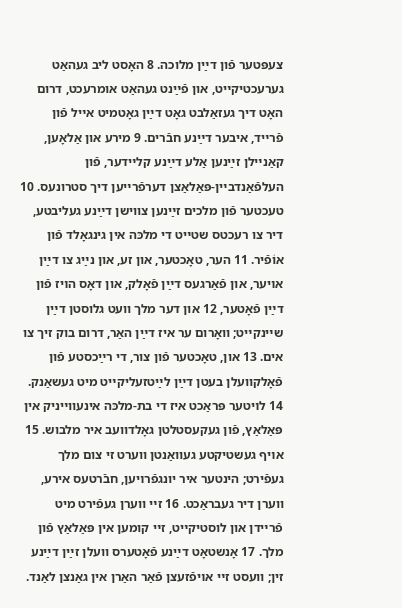צעפּטער פֿון דײַן מלוכה. 8 האָסט ליב געהאַט גערעכטיקײט, און פֿײַנט געהאַט אומרעכט, דרום האָט דיך געזאַלבט גאָט דײַן גאָטמיט אײל פֿון פֿרײד, איבער דײַנע חבֿרים. 9 מירע און אַלאָען, קאַנײלן זײַנען אַלע דײַנע קלײדער, פֿון העלפֿאַנדבײן-פּאַלאַצן דערפֿרײען דיך סטרונעס. 10 טעכטער פֿון מלכים זײַנען צװישן דײַנע געליבטע, דיר צו רעכטס שטײט די מלכּה אין גינגאָלד פֿון אוֹפֿיר. 11 הער, טאָכטער, און זע, און נײַג צו דײַן אױער, און פֿאַרגעס דײַן פֿאָלק, און דאָס הױז פֿון דײַן פֿאָטער, 12 און דער מלך װעט גלוסטן דײַן שײנקײט; װאָרום ער איז דײַן האַר, דרום בוק זיך צו אים. 13 און, טאָכטער פֿון צור, די רײַכסטע פֿון פֿאָלקװעלן בעטן דײַן לײַטזעליקײט מיט געשאַנק. 14 לױטער פּראַכט איז די בת-מלכּה אינעװײניק אין פּאַלאַץ, פֿון געקעסטלטן גאָלדװעב איר מלבוש. 15 אױף געשטיקטע געװאַנטן װערט זי צום מלך געפֿירט; הינטער איר יונגפֿרױען, חבֿרטעס אירע, װערן דיר געבראַכט. 16 זײ װערן געפֿירט מיט פֿרײדן און לוסטיקײט, זײ קומען אין פּאַלאַץ פֿון מלך. 17 אָנשטאָט דײַנע פֿאָטערס װעלן זײַן דײַנע זין; װעסט זײ אױפֿזעצן פֿאַר האַרן אין גאַנצן לאַנד.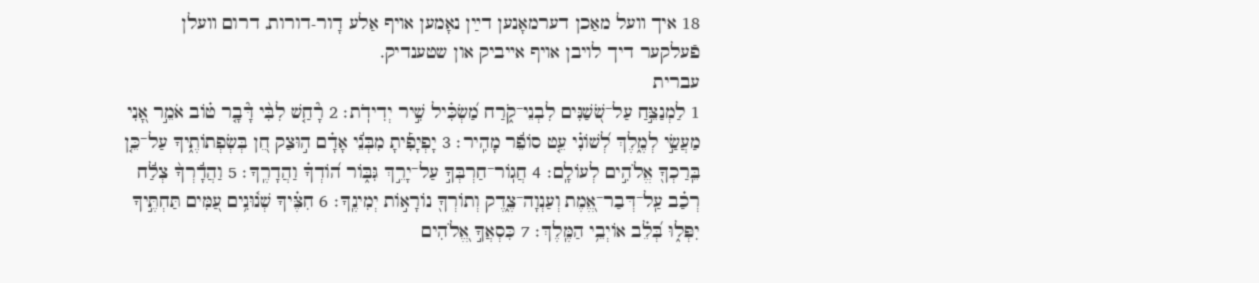18 איך װעל מאַכן דערמאָנען דײַן נאָמען אױף אַלע דָור-דורות, דרום װעלן פֿעלקער דיך לױבן אױף אײביק און שטענדיק.
עברית
1 לַמְנַצֵּ֣חַ עַל־שֹׁ֭שַׁנִּים לִבְנֵי־קֹ֑רַח מַ֝שְׂכִּ֗יל שִׁ֣יר יְדִידֹֽת׃ 2 רָ֘חַ֤שׁ לִבִּ֨י דָּ֘בָ֤ר ט֗וֹב אֹמֵ֣ר אָ֭נִי מַעֲשַׂ֣י לְמֶ֑לֶךְ לְ֝שׁוֹנִ֗י עֵ֤ט סוֹפֵ֬ר מָהִֽיר׃ 3 יָפְיָפִ֡יתָ מִבְּנֵ֬י אָדָ֗ם ה֣וּצַק חֵ֭ן בְּשְׂפְתוֹתֶ֑יךָ עַל־כֵּ֤ן בֵּֽרַכְךָ֖ אֱלֹהִ֣ים לְעוֹלָֽם׃ 4 חֲגֽוֹר־חַרְבְּךָ֣ עַל־יָרֵ֣ךְ גִּבּ֑וֹר ה֝וֹדְךָ֗ וַהֲדָרֶֽךָ׃ 5 וַהֲדָ֬רְךָ֨ צְלַ֬ח רְכַ֗ב עַֽל־דְּבַר־אֱ֭מֶת וְעַנְוָה־צֶ֑דֶק וְתוֹרְךָ֖ נוֹרָא֣וֹת יְמִינֶֽךָ׃ 6 חִצֶּ֗יךָ שְׁנ֫וּנִ֥ים עַ֭מִּים תַּחְתֶּ֣יךָ יִפְּל֑וּ בְּ֝לֵ֗ב אוֹיְבֵ֥י הַמֶּֽלֶךְ׃ 7 כִּסְאֲךָ֣ אֱ֭לֹהִים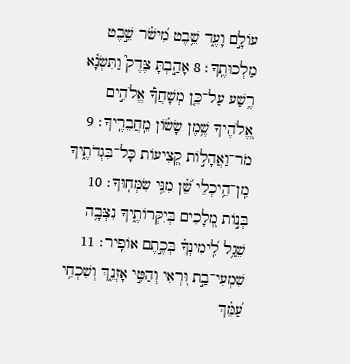עוֹלָ֣ם וָעֶ֑ד שֵׁ֥בֶט מִ֝ישֹׁ֗ר שֵׁ֣בֶט מַלְכוּתֶֽךָ׃ 8 אָהַ֣בְתָּ צֶּדֶק֮ וַתִּשְׂנָ֫א רֶ֥שַׁע עַל־כֵּ֤ן מְשָׁחֲךָ֡ אֱלֹהִ֣ים אֱ֭לֹהֶיךָ שֶׁ֥מֶן שָׂשׂ֗וֹן מֵֽחֲבֵרֶֽיךָ׃ 9 מֹר־וַאֲהָל֣וֹת קְ֭צִיעוֹת כָּל־בִּגְדֹתֶ֑יךָ מִֽן־הֵ֥יכְלֵי שֵׁ֝֗ן מִנִּ֥י שִׂמְּחֽוּךָ׃ 10 בְּנ֣וֹת מְ֭לָכִים בְּיִקְּרוֹתֶ֑יךָ נִצְּבָ֥ה שֵׁגַ֥ל לִֽ֝ימִינְךָ֗ בְּכֶ֣תֶם אוֹפִֽיר׃ 11 שִׁמְעִי־בַ֣ת וּ֭רְאִי וְהַטִּ֣י אָזְנֵ֑ךְ וְשִׁכְחִ֥י עַ֝מֵּ֗ךְ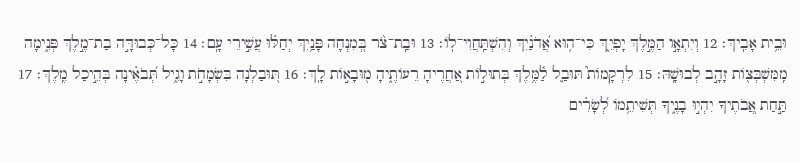וּבֵ֥ית אָבִֽיךְ׃ 12 וְיִתְאָ֣ו הַמֶּ֣לֶךְ יָפְיֵ֑ךְ כִּי־ה֥וּא אֲ֝דֹנַ֗יִךְ וְהִשְׁתַּֽחֲוִי־לֽוֹ׃ 13 וּבַֽת־צֹ֨ר בְּ֭מִנְחָה פָּנַ֥יִךְ יְחַלּ֗וּ עֲשִׁ֣ירֵי עָֽם׃ 14 כָּל־כְּבוּדָּ֣ה בַת־מֶ֣לֶךְ פְּנִ֑ימָה מִֽמִּשְׁבְּצ֖וֹת זָהָ֣ב לְבוּשָֽׁהּ׃ 15 לִרְקָמוֹת֮ תּוּבַ֪ל לַ֫מֶּ֥לֶךְ בְּתוּל֣וֹת אַ֭חֲרֶיהָ רֵעוֹתֶ֑יהָ מ֖וּבָא֣וֹת לָֽךְ׃ 16 תּ֭וּבַלְנָה בִּשְׂמָחֹ֣ת וָגִ֑יל תְּ֝בֹאֶ֗ינָה בְּהֵ֣יכַל מֶֽלֶךְ׃ 17 תַּ֣חַת אֲ֭בֹתֶיךָ יִהְי֣וּ בָנֶ֑יךָ תְּשִׁיתֵ֥מוֹ לְ֝שָׂרִ֗ים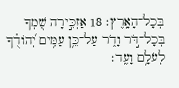בְּכָל־הָאָֽרֶץ׃ 18 אַזְכִּ֣ירָה שִׁ֭מְךָ בְּכָל־דֹּ֣ר וָדֹ֑ר עַל־כֵּ֥ן עַמִּ֥ים יְ֝הוֹדֻ֗ךָ לְעֹלָ֥ם וָעֶֽד׃